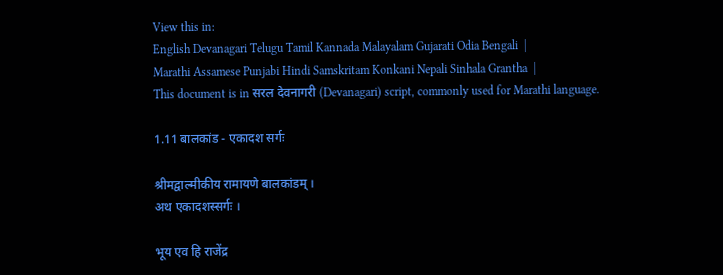View this in:
English Devanagari Telugu Tamil Kannada Malayalam Gujarati Odia Bengali  |
Marathi Assamese Punjabi Hindi Samskritam Konkani Nepali Sinhala Grantha  |
This document is in सरल देवनागरी (Devanagari) script, commonly used for Marathi language.

1.11 बालकांड - एकादश सर्गः

श्रीमद्वाल्मीकीय रामायणे बालकांडम् ।
अथ एकादशस्सर्गः ।

भूय एव हि राजेंद्र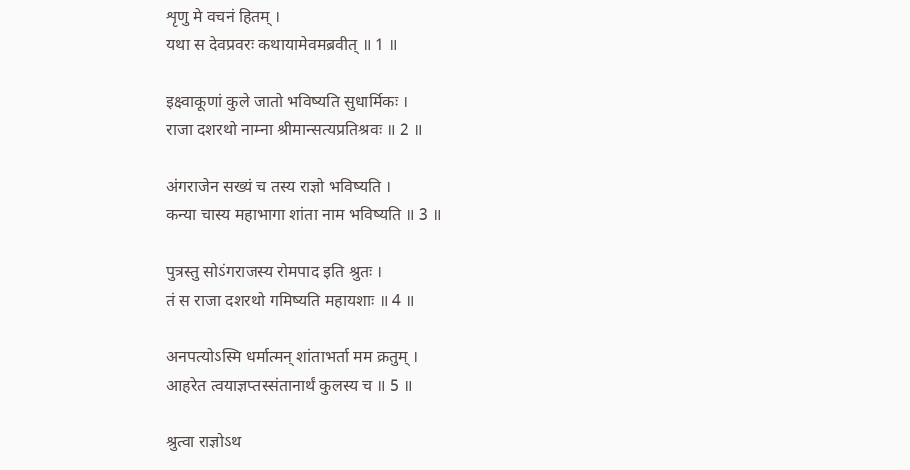शृणु मे वचनं हितम् ।
यथा स देवप्रवरः कथायामेवमब्रवीत् ॥ 1 ॥

इक्ष्वाकूणां कुले जातो भविष्यति सुधार्मिकः ।
राजा दशरथो नाम्ना श्रीमान्सत्यप्रतिश्रवः ॥ 2 ॥

अंगराजेन सख्यं च तस्य राज्ञो भविष्यति ।
कन्या चास्य महाभागा शांता नाम भविष्यति ॥ 3 ॥

पुत्रस्तु सोऽंगराजस्य रोमपाद इति श्रुतः ।
तं स राजा दशरथो गमिष्यति महायशाः ॥ 4 ॥

अनपत्योऽस्मि धर्मात्मन् शांताभर्ता मम क्रतुम् ।
आहरेत त्वयाज्ञप्तस्संतानार्थं कुलस्य च ॥ 5 ॥

श्रुत्वा राज्ञोऽथ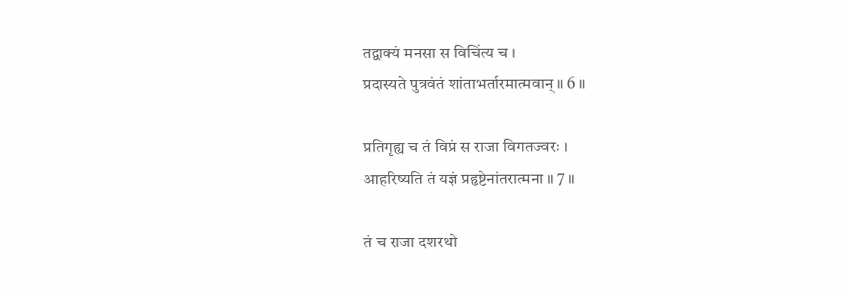तद्वाक्यं मनसा स विचिंत्य च ।
प्रदास्यते पुत्रवंतं शांताभर्तारमात्मवान् ॥ 6 ॥

प्रतिगृह्य च तं विप्रं स राजा विगतज्वरः ।
आहरिष्यति तं यज्ञं प्रहृष्टेनांतरात्मना ॥ 7 ॥

तं च राजा दशरथो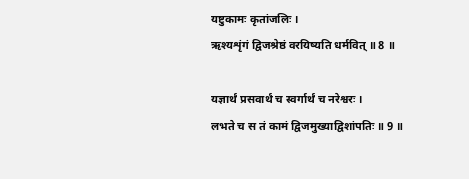यष्टुकामः कृतांजलिः ।
ऋश्यशृंगं द्विजश्रेष्ठं वरयिष्यति धर्मवित् ॥ 8 ॥

यज्ञार्थं प्रसवार्थं च स्वर्गार्थं च नरेश्वरः ।
लभते च स तं कामं द्विजमुख्याद्विशांपतिः ॥ 9 ॥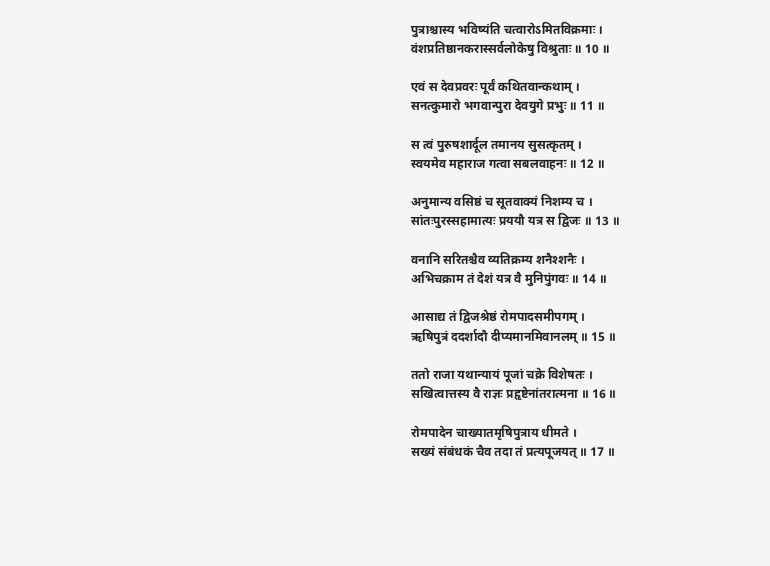पुत्राश्चास्य भविष्यंति चत्वारोऽमितविक्रमाः ।
वंशप्रतिष्ठानकरास्सर्वलोकेषु विश्रुताः ॥ 10 ॥

एवं स देवप्रवरः पूर्वं कथितवान्कथाम् ।
सनत्कुमारो भगवान्पुरा देवयुगे प्रभुः ॥ 11 ॥

स त्वं पुरुषशार्दूल तमानय सुसत्कृतम् ।
स्वयमेव महाराज गत्वा सबलवाहनः ॥ 12 ॥

अनुमान्य वसिष्ठं च सूतवाक्यं निशम्य च ।
सांतःपुरस्सहामात्यः प्रययौ यत्र स द्विजः ॥ 13 ॥

वनानि सरितश्चैव व्यतिक्रम्य शनैश्शनैः ।
अभिचक्राम तं देशं यत्र वै मुनिपुंगवः ॥ 14 ॥

आसाद्य तं द्विजश्रेष्ठं रोमपादसमीपगम् ।
ऋषिपुत्रं ददर्शादौ दीप्यमानमिवानलम् ॥ 15 ॥

ततो राजा यथान्यायं पूजां चक्रे विशेषतः ।
सखित्वात्तस्य वै राज्ञः प्रहृष्टेनांतरात्मना ॥ 16 ॥

रोमपादेन चाख्यातमृषिपुत्राय धीमते ।
सख्यं संबंधकं चैव तदा तं प्रत्यपूजयत् ॥ 17 ॥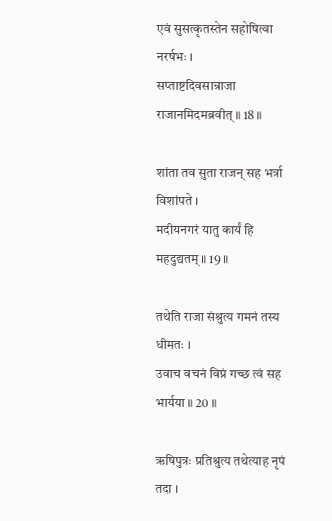एवं सुसत्कृतस्तेन सहोषित्वा नरर्षभः ।
सप्ताष्टदिवसान्राजा राजानमिदमब्रवीत् ॥ 18 ॥

शांता तव सुता राजन् सह भर्त्रा विशांपते ।
मदीयनगरं यातु कार्यं हि महदुद्यतम् ॥ 19 ॥

तथेति राजा संश्रुत्य गमनं तस्य धीमतः ।
उवाच वचनं विप्रं गच्छ त्वं सह भार्यया ॥ 20 ॥

ऋषिपुत्रः प्रतिश्रुत्य तथेत्याह नृपं तदा ।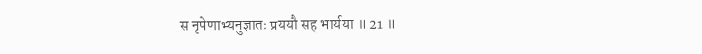स नृपेणाभ्यनुज्ञातः प्रययौ सह भार्यया ॥ 21 ॥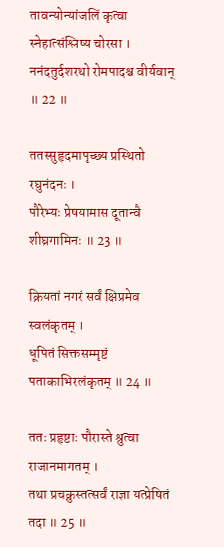तावन्योन्यांजलिं कृत्वा स्नेहात्संश्लिष्य चोरसा ।
ननंदतुर्दशरथो रोमपादश्च वीर्यवान् ॥ 22 ॥

ततस्सुहृदमापृच्छ्य प्रस्थितो रघुनंदनः ।
पौरेभ्यः प्रेषयामास दूतान्वै शीघ्रगामिनः ॥ 23 ॥

क्रियतां नगरं सर्वं क्षिप्रमेव स्वलंकृतम् ।
धूपितं सिक्तसम्मृष्टं पताकाभिरलंकृतम् ॥ 24 ॥

ततः प्रहृष्टाः पौरास्ते श्रुत्वा राजानमागतम् ।
तथा प्रचक्रुस्तत्सर्वं राज्ञा यत्प्रेषितं तदा ॥ 25 ॥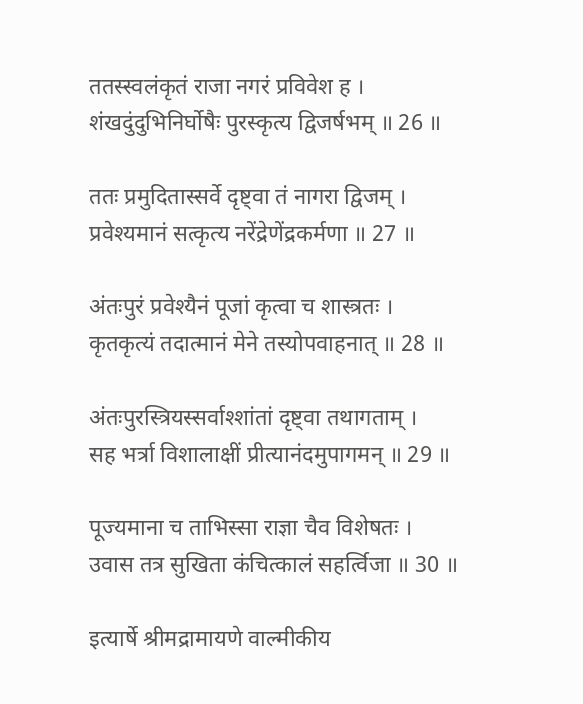ततस्स्वलंकृतं राजा नगरं प्रविवेश ह ।
शंखदुंदुभिनिर्घोषैः पुरस्कृत्य द्विजर्षभम् ॥ 26 ॥

ततः प्रमुदितास्सर्वे दृष्ट्वा तं नागरा द्विजम् ।
प्रवेश्यमानं सत्कृत्य नरेंद्रेणेंद्रकर्मणा ॥ 27 ॥

अंतःपुरं प्रवेश्यैनं पूजां कृत्वा च शास्त्रतः ।
कृतकृत्यं तदात्मानं मेने तस्योपवाहनात् ॥ 28 ॥

अंतःपुरस्त्रियस्सर्वाश्शांतां दृष्ट्वा तथागताम् ।
सह भर्त्रा विशालाक्षीं प्रीत्यानंदमुपागमन् ॥ 29 ॥

पूज्यमाना च ताभिस्सा राज्ञा चैव विशेषतः ।
उवास तत्र सुखिता कंचित्कालं सहर्त्विजा ॥ 30 ॥

इत्यार्षे श्रीमद्रामायणे वाल्मीकीय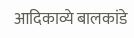आदिकाव्ये बालकांडे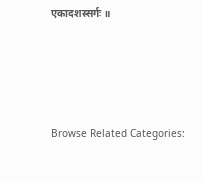एकादशस्सर्गः ॥




Browse Related Categories: